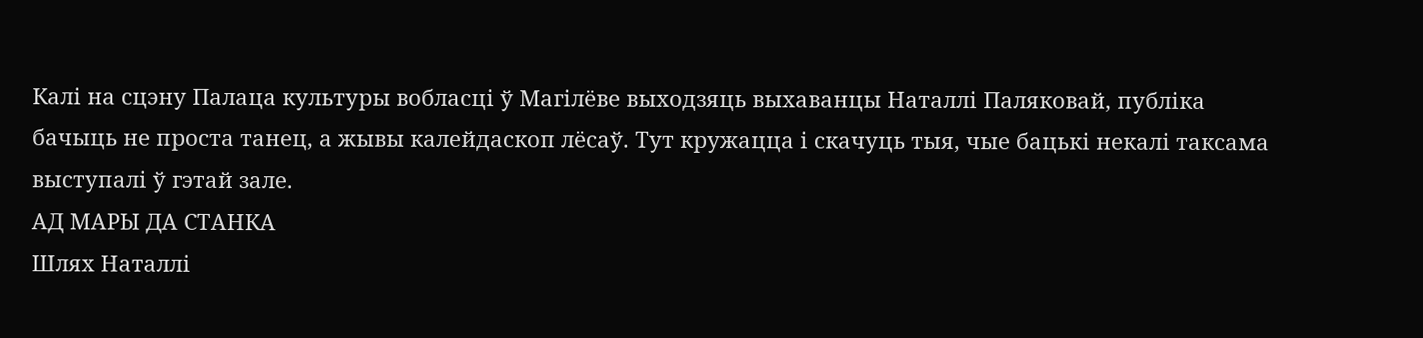Калі на сцэну Палаца культуры вобласці ў Магілёве выходзяць выхаванцы Наталлі Паляковай, публіка бачыць не проста танец, а жывы калейдаскоп лёсаў. Тут кружацца і скачуць тыя, чые бацькі некалі таксама выступалі ў гэтай зале.
АД МАРЫ ДА СТАНКА
Шлях Наталлі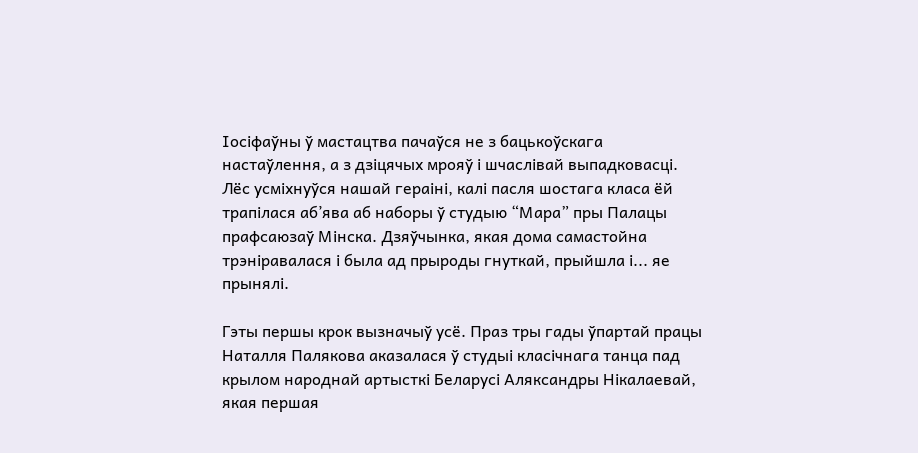Іосіфаўны ў мастацтва пачаўся не з бацькоўскага настаўлення, а з дзіцячых мрояў і шчаслівай выпадковасці. Лёс усміхнуўся нашай гераіні, калі пасля шостага класа ёй трапілася аб’ява аб наборы ў студыю “Мара” пры Палацы прафсаюзаў Мінска. Дзяўчынка, якая дома самастойна трэніравалася і была ад прыроды гнуткай, прыйшла і... яе прынялі.

Гэты першы крок вызначыў усё. Праз тры гады ўпартай працы Наталля Палякова аказалася ў студыі класічнага танца пад крылом народнай артысткі Беларусі Аляксандры Нікалаевай, якая першая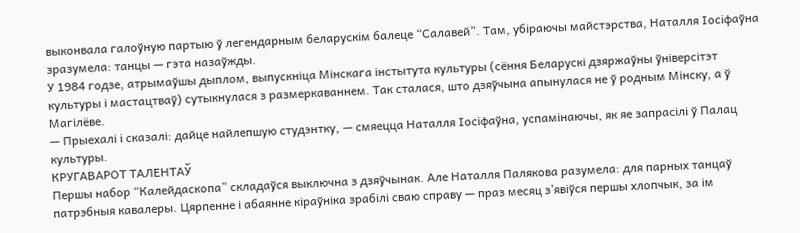выконвала галоўную партыю ў легендарным беларускім балеце “Салавей”. Там, убіраючы майстэрства, Наталля Іосіфаўна зразумела: танцы — гэта назаўжды.
У 1984 годзе, атрымаўшы дыплом, выпускніца Мінскага інстытута культуры (сёння Беларускі дзяржаўны ўніверсітэт культуры і мастацтваў) сутыкнулася з размеркаваннем. Так сталася, што дзяўчына апынулася не ў родным Мінску, а ў Магілёве.
— Прыехалі і сказалі: дайце найлепшую студэнтку, — смяецца Наталля Іосіфаўна, успамінаючы, як яе запрасілі ў Палац культуры.
КРУГАВАРОТ ТАЛЕНТАЎ
Першы набор “Калейдаскопа” складаўся выключна з дзяўчынак. Але Наталля Палякова разумела: для парных танцаў патрэбныя кавалеры. Цярпенне і абаянне кіраўніка зрабілі сваю справу — праз месяц з’явіўся першы хлопчык, за ім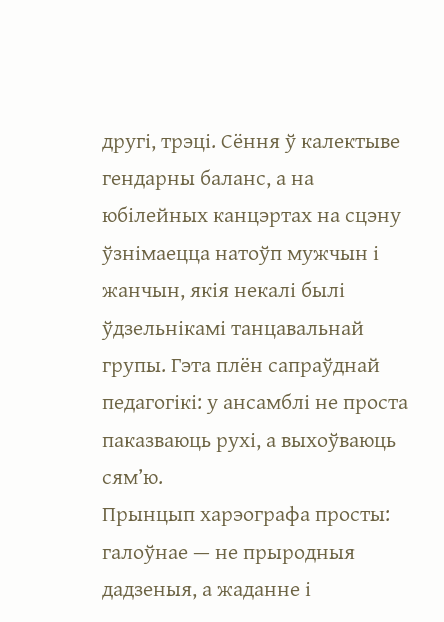другі, трэці. Сёння ў калектыве гендарны баланс, а на юбілейных канцэртах на сцэну ўзнімаецца натоўп мужчын і жанчын, якія некалі былі ўдзельнікамі танцавальнай групы. Гэта плён сапраўднай педагогікі: у ансамблі не проста паказваюць рухі, а выхоўваюць сям’ю.
Прынцып харэографа просты: галоўнае — не прыродныя дадзеныя, а жаданне і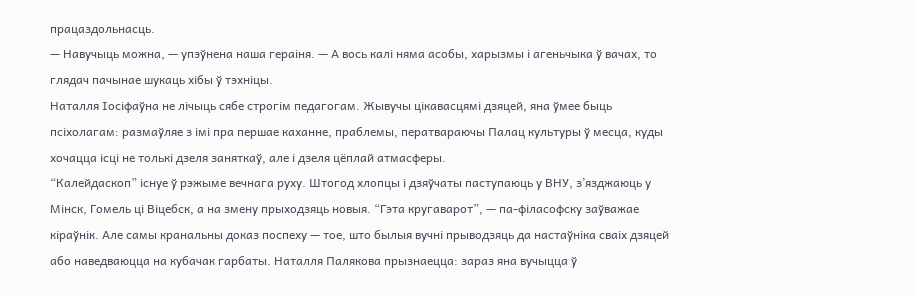працаздольнасць.
— Навучыць можна, — упэўнена наша гераіня. — А вось калі няма асобы, харызмы і агеньчыка ў вачах, то глядач пачынае шукаць хібы ў тэхніцы.
Наталля Іосіфаўна не лічыць сябе строгім педагогам. Жывучы цікавасцямі дзяцей, яна ўмее быць псіхолагам: размаўляе з імі пра першае каханне, праблемы, ператвараючы Палац культуры ў месца, куды хочацца ісці не толькі дзеля заняткаў, але і дзеля цёплай атмасферы.
“Калейдаскоп” існуе ў рэжыме вечнага руху. Штогод хлопцы і дзяўчаты паступаюць у ВНУ, з’язджаюць у Мінск, Гомель ці Віцебск, а на змену прыходзяць новыя. “Гэта кругаварот”, — па-філасофску заўважае кіраўнік. Але самы кранальны доказ поспеху — тое, што былыя вучні прыводзяць да настаўніка сваіх дзяцей або наведваюцца на кубачак гарбаты. Наталля Палякова прызнаецца: зараз яна вучыцца ў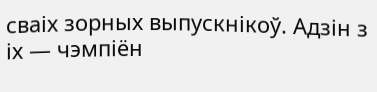сваіх зорных выпускнікоў. Адзін з іх — чэмпіён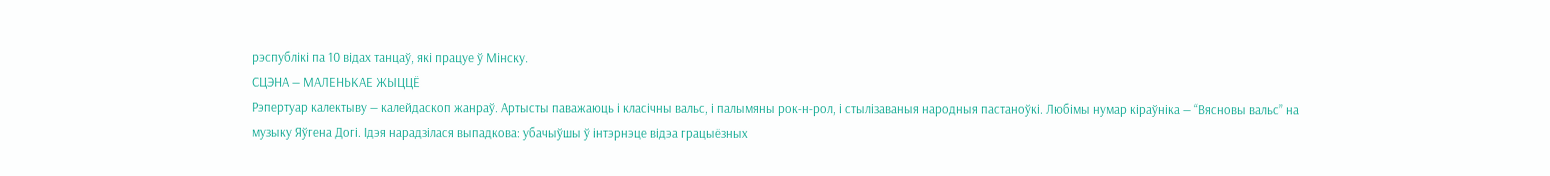рэспублікі па 10 відах танцаў, які працуе ў Мінску.
СЦЭНА — МАЛЕНЬКАЕ ЖЫЦЦЁ
Рэпертуар калектыву — калейдаскоп жанраў. Артысты паважаюць і класічны вальс, і палымяны рок-н-рол, і стылізаваныя народныя пастаноўкі. Любімы нумар кіраўніка — “Вясновы вальс” на музыку Яўгена Догі. Ідэя нарадзілася выпадкова: убачыўшы ў інтэрнэце відэа грацыёзных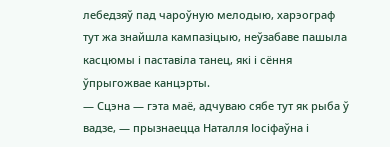лебедзяў пад чароўную мелодыю, харэограф тут жа знайшла кампазіцыю, неўзабаве пашыла касцюмы і паставіла танец, які і сёння ўпрыгожвае канцэрты.
— Сцэна — гэта маё, адчуваю сябе тут як рыба ў вадзе, — прызнаецца Наталля Іосіфаўна і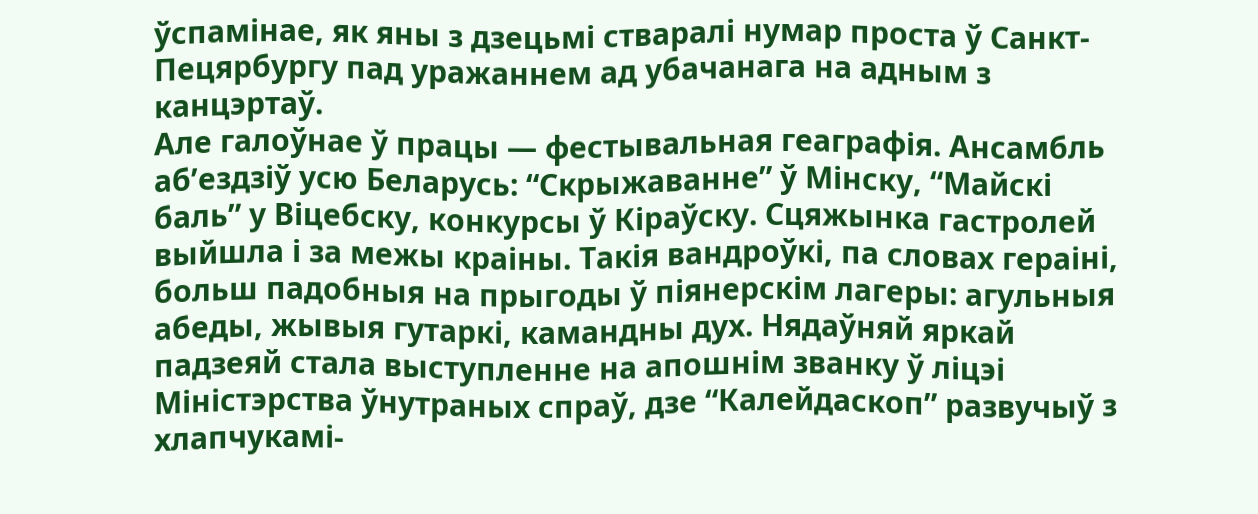ўспамінае, як яны з дзецьмі стваралі нумар проста ў Санкт-Пецярбургу пад уражаннем ад убачанага на адным з канцэртаў.
Але галоўнае ў працы — фестывальная геаграфія. Ансамбль аб’ездзіў усю Беларусь: “Скрыжаванне” ў Мінску, “Майскі баль” у Віцебску, конкурсы ў Кіраўску. Сцяжынка гастролей выйшла і за межы краіны. Такія вандроўкі, па словах гераіні, больш падобныя на прыгоды ў піянерскім лагеры: агульныя абеды, жывыя гутаркі, камандны дух. Нядаўняй яркай падзеяй стала выступленне на апошнім званку ў ліцэі Міністэрства ўнутраных спраў, дзе “Калейдаскоп” развучыў з хлапчукамі-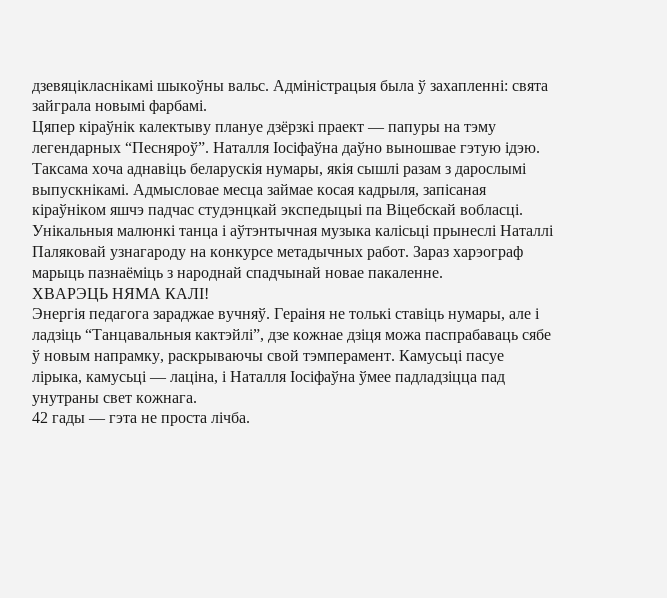дзевяцікласнікамі шыкоўны вальс. Адміністрацыя была ў захапленні: свята зайграла новымі фарбамі.
Цяпер кіраўнік калектыву плануе дзёрзкі праект — папуры на тэму легендарных “Песняроў”. Наталля Іосіфаўна даўно выношвае гэтую ідэю. Таксама хоча аднавіць беларускія нумары, якія сышлі разам з дарослымі выпускнікамі. Адмысловае месца займае косая кадрыля, запісаная кіраўніком яшчэ падчас студэнцкай экспедыцыі па Віцебскай вобласці. Унікальныя малюнкі танца і аўтэнтычная музыка калісьці прынеслі Наталлі Паляковай узнагароду на конкурсе метадычных работ. Зараз харэограф марыць пазнаёміць з народнай спадчынай новае пакаленне.
ХВАРЭЦЬ НЯМА КАЛІ!
Энергія педагога зараджае вучняў. Гераіня не толькі ставіць нумары, але і ладзіць “Танцавальныя кактэйлі”, дзе кожнае дзіця можа паспрабаваць сябе ў новым напрамку, раскрываючы свой тэмперамент. Камусьці пасуе лірыка, камусьці — лаціна, і Наталля Іосіфаўна ўмее падладзіцца пад унутраны свет кожнага.
42 гады — гэта не проста лічба.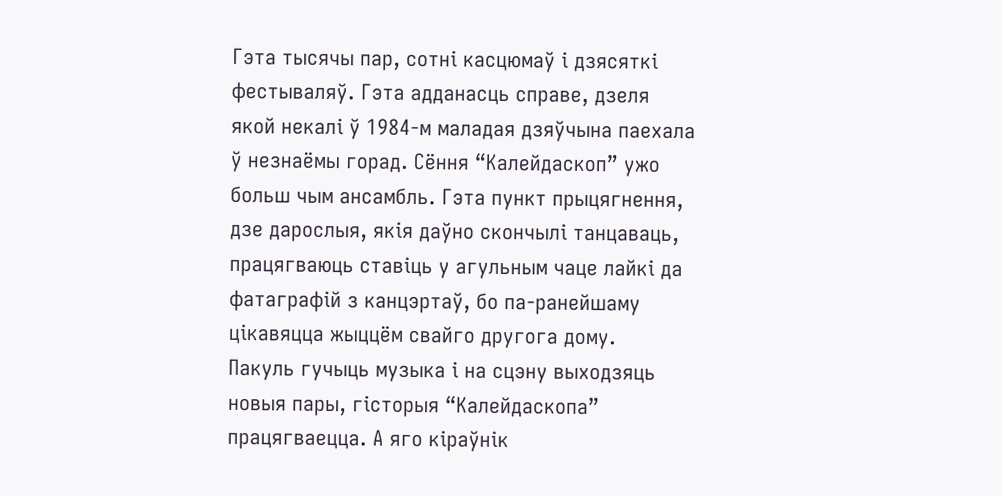Гэта тысячы пар, сотні касцюмаў і дзясяткі фестываляў. Гэта адданасць справе, дзеля якой некалі ў 1984-м маладая дзяўчына паехала ў незнаёмы горад. Сёння “Калейдаскоп” ужо больш чым ансамбль. Гэта пункт прыцягнення, дзе дарослыя, якія даўно скончылі танцаваць, працягваюць ставіць у агульным чаце лайкі да фатаграфій з канцэртаў, бо па-ранейшаму цікавяцца жыццём свайго другога дому.
Пакуль гучыць музыка і на сцэну выходзяць новыя пары, гісторыя “Калейдаскопа” працягваецца. А яго кіраўнік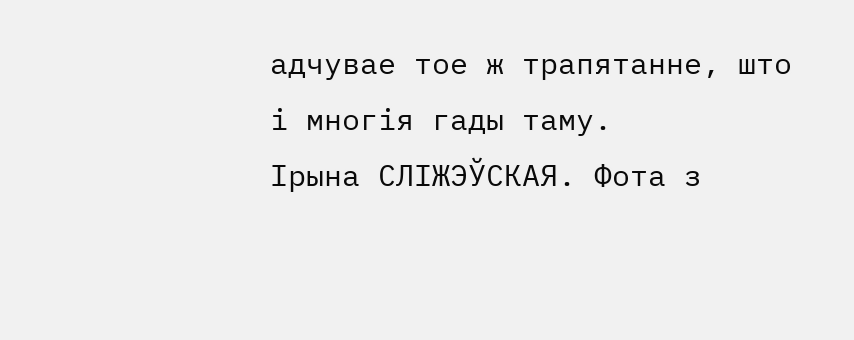адчувае тое ж трапятанне, што і многія гады таму.
Ірына СЛІЖЭЎСКАЯ. Фота з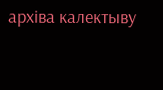архіва калектыву